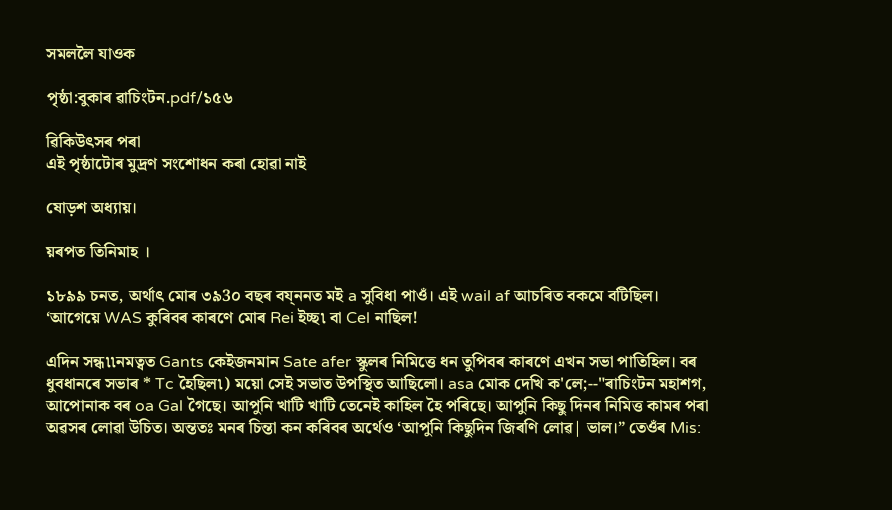সমললৈ যাওক

পৃষ্ঠা:বুকাৰ ৱাচিংটন.pdf/১৫৬

ৱিকিউৎসৰ পৰা
এই পৃষ্ঠাটোৰ মুদ্ৰণ সংশোধন কৰা হোৱা নাই

ষোড়শ অধ্যায়।

য়ৰপত তিনিমাহ ।

১৮৯৯ চনত, অর্থাৎ মোৰ ৩৯3০ বছৰ বয্ননত মই a সুবিধা পাওঁ। এই wail af আচৰিত বকমে বটিছিল। ‘আগেয়ে WAS কুৰিবৰ কাৰণে মোৰ Rei ইচ্ছ৷ বা Cel নাছিল!

এদিন সন্ধ৷৷নমত্বত Gants কেইজনমান Sate afer স্কুলৰ নিমিত্তে ধন তুপিবৰ কাৰণে এখন সভা পাতিহিল। বৰ ধুবধানৰে সভাৰ * Tc হৈছিল৷) ময়ো সেই সভাত উপস্থিত আছিলো। asa মোক দেখি ক'লে;--"ৰাচিংটন মহাশগ, আপোনাক বৰ oa Gal গৈছে। আপুনি খাটি খাটি তেনেই কাহিল হৈ পৰিছে। আপুনি কিছু দিনৰ নিমিত্ত কামৰ পৰা অৱসৰ লোৱা উচিত। অন্ততঃ মনৰ চিন্তা কন কৰিবৰ অৰ্থেও ‘আপুনি কিছুদিন জিৰণি লোৱ| ভাল।” তেওঁৰ Mis: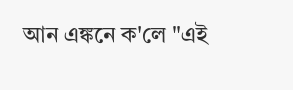আন এঙ্কনে ক'লে "এই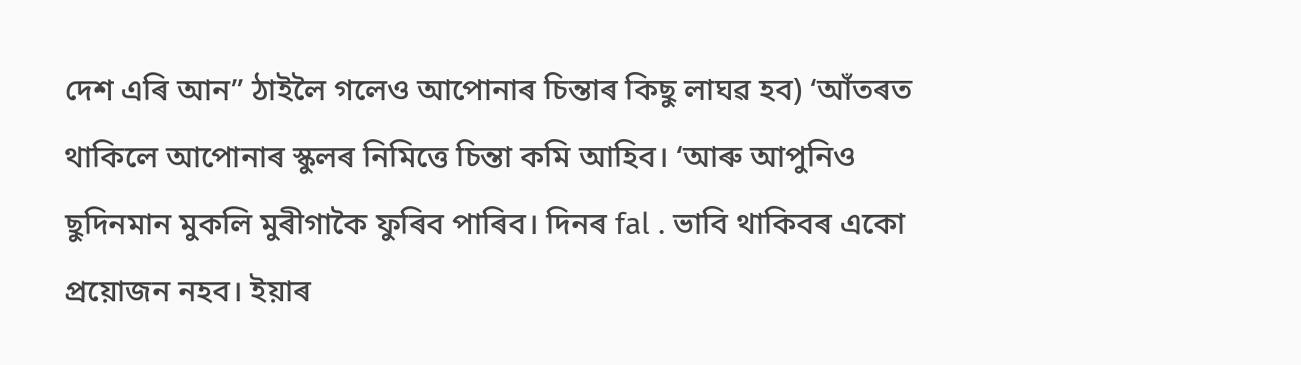দেশ এৰি আন” ঠাইলৈ গলেও আপোনাৰ চিন্তাৰ কিছু লাঘৱ হব) ‘আঁতৰত থাকিলে আপোনাৰ স্কুলৰ নিমিত্তে চিন্তা কমি আহিব। ‘আৰু আপুনিও ছুদিনমান মুকলি মুৰীগাকৈ ফুৰিব পাৰিব। দিনৰ fal . ভাবি থাকিবৰ একো প্রয়োজন নহব। ইয়াৰ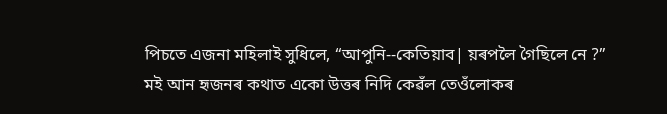পিচতে এজনা মহিলাই সুধিলে, “আপুনি--কেতিয়াব| য়ৰপলৈ গৈছিলে নে ?” মই আন হৃজনৰ কথাত একো উত্তৰ নিদি কেৱঁল তেওঁলোকৰ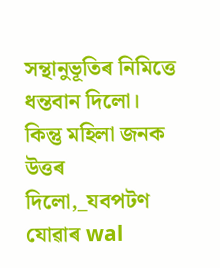সন্থানুভূতিৰ নিমিত্তে ধন্তবান দিলো। কিন্তু মহিলা জনক উত্তৰ দিলো,_যবপটণ যোৱাৰ wal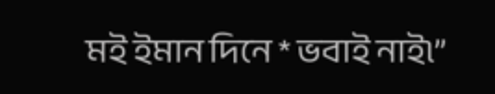মই ইমান দিনে * ভবাই নাই৷”